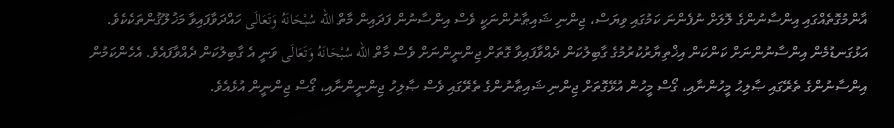އާންމުގޮތެއްގައި އިންސާނުންގެ ލޮލަށް ނުފެންނަ ކަމުގައި ވިޔަސް، ޖިންނި ޝައިޠާނުންނަކީ ވެސް އިންސާނުން ފަދައިން މާތް الله سُبْحَانَهُ وَتَعَالَى ހައްދަވާފައިވާ މަޚުލޫޤުންތަކެކެވެ. އަޅުގަނޑުމެން އިންސާނުންނަށް ކަންކަން އިޚްތިޔާރުކުރުމުގެ ގާބިލުކަން ދެއްވާފައިވާ ގޮތަށް ޖިންނީންނަށް ވެސް މާތް الله سُبْحَانَهُ وَتَعَالَى ވަނީ އެ ގާބިލުކަން ދެއްވާފައެވެ. އެހެންކަމުން އިންސާނުންގެ ތެރޭގައި ޞާލިޙު މީހުންނާއި، ގޯސް މީހުން އުޅޭގޮތަށް ޖިންނި ޝައިޠާނުންގެ ތެރޭގައި ވެސް ޞާލިހު ޖިންނީންނާއި، ގޯސް ޖިންނީން އުޅެއެވެ.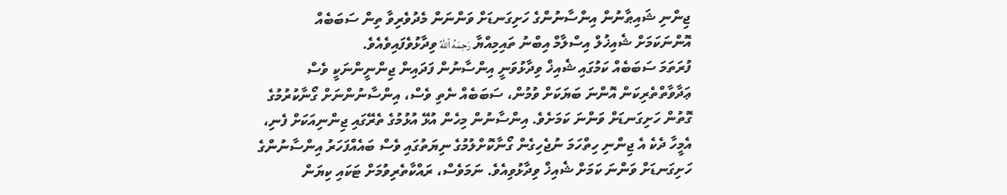ޖިންނި ޝައިޠާނުން އިންސާނުންގެ ހަށިގަނޑަށް ވަންނަން މެދުވެރިވާ ތިން ސަބަބެއް އޮންނަކަމަށް ޝެއިޚުލް އިސްލާމް އިބްނު ތައިމިއްޔާ رَحِمَهُ ٱللّٰهُ ވިދާޅުވެފައިވެއެވެ.
ފުރަތަމަ ސަބަބެއް ކަމުގައި ޝެއިޚް ވިދާޅުވަނީ އިންސާނުން ފަދައިން ޖިންނީންނަކީ ވެސް ޢަދާވާތްތެރިކަން އޮންނަ ބަޔަކަށް ވުމުން، ސަބަބެއް ނެތި ވެސް، އިންސާނުންނަށް ގޯނާކުރުމުގެ ގޮތުން ހަށިގަނޑަށް ވަންނަ ކަމަށެވެ. އިންސާނުން މިހެން އުޅޭ އުޅުމުގެ ތެރޭގައި ޖިންނިއަކަށް ފެނި، އެމީހާ ދެކެ އެ ޖިންނި ހިތްހަމަ ނުޖެހިގެން ގޯނާކޮށްލުމުގެ ނިޔަތުގައި ވެސް ބައެއްފަހަރު އިންސާނުންގެ ހަށިގަނޑަށް ވަންނަ ކަމަށް ޝެއިޚް ވިދާޅުވިއެވެ. ނަމަވެސް، ރައްކާތެރިވުމަށް ޓަކައި ކިޔަން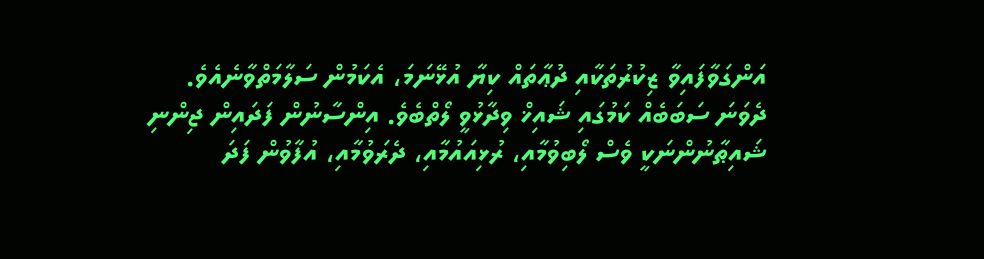އަންގަވާފައިވާ ޒިކުރުތަކާއި ދުޢާތައް ކިޔާ އުޅޭނަމަ، އެކަމުން ސަލާމަތްވާނެއެވެ.
ދެވަނަ ސަބަބެއް ކަމުގައި ޝައިޚް ވިދާޅުވީ ލޯތްބެވެ. އިންސާނުން ފަދައިން ޖިންނި ޝައިޠާނުންނަކީ ވެސް ލޯބިވުމާއި، ރުޅިއައުމާއި، ދެރަވުމާއި، އުފާވުން ފަދަ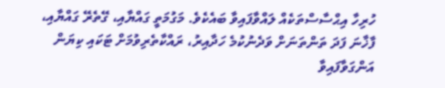ހުރިހާ އިޙްސާސްތަކެއް ލައްވާފައިވާ ބައެކެވެ. މަގުމަތީ ގައްޔާއި، ގޭތެރޭ ގައްޔާއި، ފާޚާނަ ފަދަ ތަންތަނަށް ވަދެނުކުމެ ހަދާއިރު، ރައްކާތެރިވުމަށް ޓަކައި ކިޔަން އަންގަވާފައިވާ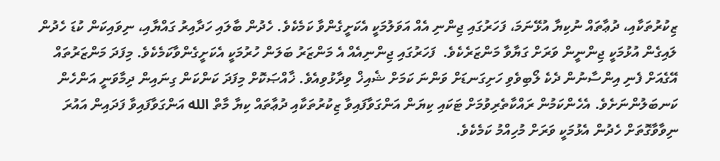ޒިކުރުތަކާއި، ދުޢާތައް ނުކިޔާ އުޅޭނަމަ، ފަހަރުގައި ޖިންނި އެއް އަވަލުމަކީ އެކަށީގެންވާ ކަމެކެވެ. ހެދުން ބާލައި ހަދާއިރު ގައްޔާއި، ނިވައިކަން ކުޑަ ހެދުން ލައިގެން އުޅުމަކީ ޖިންނީން ވަރަށް ގަޔާވާ މަންޒަރެކެވެ.  ފަހަރުގައި ޖިންނިއެއް އެ މަންޒަރު ބަލަން ހުރުމަކީ އެކަށީގެންވާކަމެކެވެ. މިފަދަ މަންޒަރުތައް އޭގެއަށް ފެނި އިންސާނުން ދެކެ ލޯބިވެވި ހަށިގަނޑަށް ވަންނަ ކަމަށް ޝެއިޚް ވިދާޅުވިއެވެ. ޚާއްޞަކޮށް މިފަދަ ކަންކަން ގިނައިން ދިމާވަނީ އަންހެން ކަނބަލުންނަށެވެ. އެހެންކަމުން ރައްކާތެރިވުމަށް ޓަކައި ކިޔަން އަންގަވާފައިވާ ޒިކުރުތަކާއި ދުޢާތައް ކިޔާ މާތް الله އަންގަވާފައިވާ ފަދައިން އައުރަ ނިވާވާގޮތަށް ހެދުން އެޅުމަކީ ވަރަށް މުހިއްމު ކަމެކެވެ.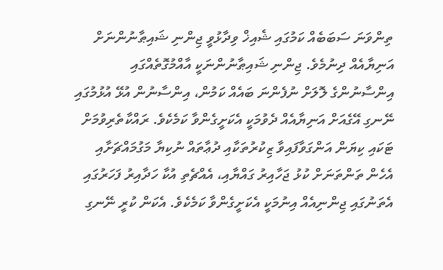ތިންވަނަ ސަބަބެއް ކަމުގައި ޝެއިޚް ވިދާޅުވީ ޖިންނި ޝައިޠާނުންނަށް އަނިޔާއެއް ދިނުމެވެ. ޖިންނި ޝައިޠާނުންނަކީ އާއްމުގޮތެއްގައި އިންސާނުންގެ ލޮލަށް ނުފެންނަ ބައެއް ކަމުން، އިންސާނުން އުޅޭ އުޅުމުގައި ނޭނގި އޭގެއަށް އަނިޔާއެއް ދެވުމަކީ އެކަށީގެންވާ ކަމެކެވެ. ރައްކާތެރިވުމަށް ޓަކައި ކިޔަން އަންގަވާފައިވާ ޒިކުރުތަކާއި ދުޢާތައް ނުކިޔާ މަގުމައްޗަށާއި އެހެން ތަންތަނަށް ކުޅު ޖަހާއިރު ގައްޔާއި، އެއްޗެތި އުކާ ހަދާއިރު ފަހަރުގައި އެތަނުގައި ޖިންނިއެއް އިނުމަކީ އެކަށީގެންވާ ކަމެކެވެ. އެކަން ކުރީ ނޭނގި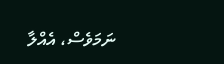ނަމަވެސް، އެއްލާ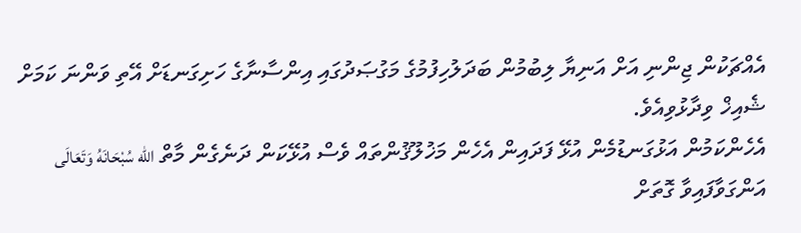އެއްޗަކުން ޖިންނި އަށް އަނިޔާ ލިބުމުން ބަދަލުހިފުމުގެ މަގުޞަދުގައި އިންސާނާގެ ހަށިގަނޑަށް އޭތި ވަންނަ ކަމަށް ޝެއިޚް ވިދާޅުވިއެވެ.
އެހެންކަމުން އަޅުގަނޑުމެން އުޅޭ ފަދައިން އެހެން މަޚުލޫޤުންތައް ވެސް އުޅޭކަން ދަނެގެން މާތް الله سُبْحَانَهُ وَتَعَالَى އަންގަވާފައިވާ ގޮތަށް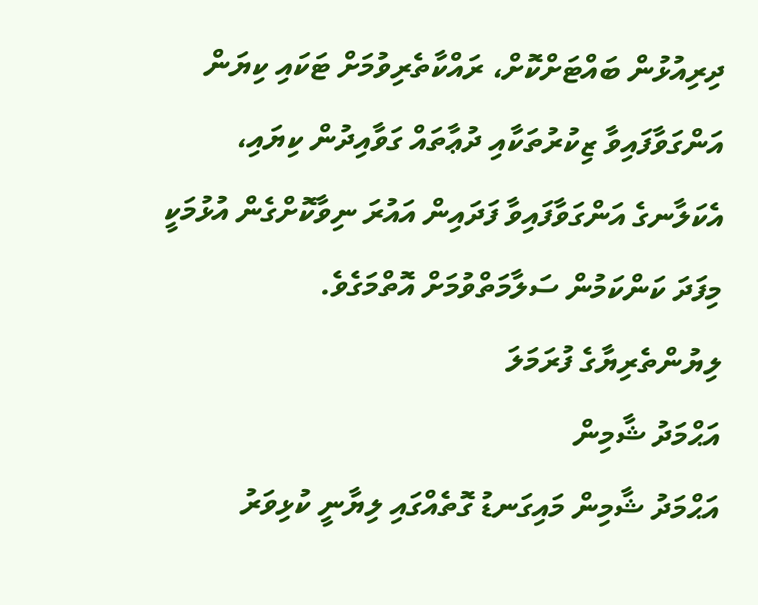ދިރިއުޅުން ބައްޓަށްކޮށް، ރައްކާތެރިވުމަށް ޓަކައި ކިޔަން އަންގަވާފައިވާ ޒިކުރުތަކާއި ދުޢާތައް ގަވާއިދުން ކިޔައި، އެކަލާނގެ އަންގަވާފައިވާ ފަދައިން އައުރަ ނިވާކޮށްގެން އުޅުމަކީ މިފަދަ ކަންކަމުން ސަލާމަތްވުމަށް އޮތްމަގެވެ.
ލިޔުންތެރިޔާގެ ފުރަމަލަ
އަޙްމަދު ޝާމިން
އަޙްމަދު ޝާމިން މައިގަނޑު ގޮތެއްގައި ލިޔާނީ ކުޅިވަރު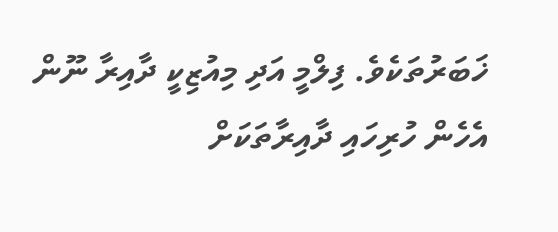ޚަބަރުތަކެވެ. ފިލްމީ އަދި މިއުޒިކީ ދާއިރާ ނޫން އެހެން ހުރިހައި ދާއިރާތަކަށް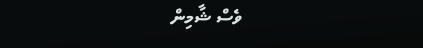ވެސް ޝާމިން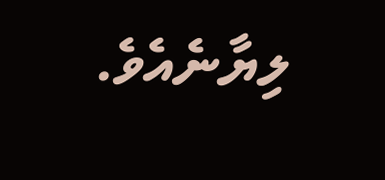ލިޔާނެއެވެ.